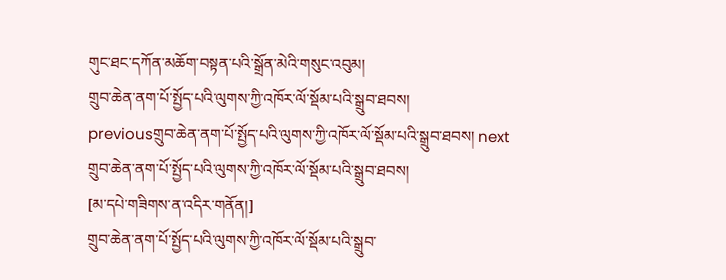གུང་ཐང་དཀོན་མཆོག་བསྟན་པའི་སྒྲོན་མེའི་གསུང་འབུམ།
གྲུབ་ཆེན་ནག་པོ་སྤྱོད་པའི་ལུགས་ཀྱི་འཁོར་ལོ་སྡོམ་པའི་སྒྲུབ་ཐབས།
previousགྲུབ་ཆེན་ནག་པོ་སྤྱོད་པའི་ལུགས་ཀྱི་འཁོར་ལོ་སྡོམ་པའི་སྒྲུབ་ཐབས། next
གྲུབ་ཆེན་ནག་པོ་སྤྱོད་པའི་ལུགས་ཀྱི་འཁོར་ལོ་སྡོམ་པའི་སྒྲུབ་ཐབས།
[མ་དཔེ་གཟིགས་ན་འདིར་གནོན།]
གྲུབ་ཆེན་ནག་པོ་སྤྱོད་པའི་ལུགས་ཀྱི་འཁོར་ལོ་སྡོམ་པའི་སྒྲུབ་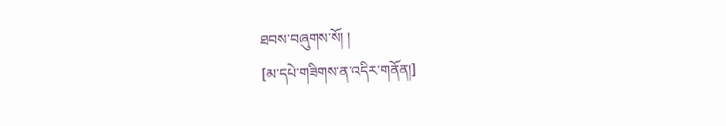ཐབས་བཞུགས་སོ། །
[མ་དཔེ་གཟིགས་ན་འདིར་གནོན།]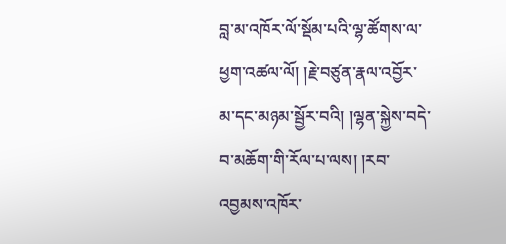བླ་མ་འཁོར་ལོ་སྡོམ་པའི་ལྷ་ཚོགས་ལ་ཕྱག་འཚལ་ལོ། །རྗེ་བཙུན་རྣལ་འབྱོར་མ་དང་མཉམ་སྦྱོར་བའི། །ལྷན་སྐྱེས་བདེ་བ་མཆོག་གི་རོལ་པ་ལས། །རབ་འབྱམས་འཁོར་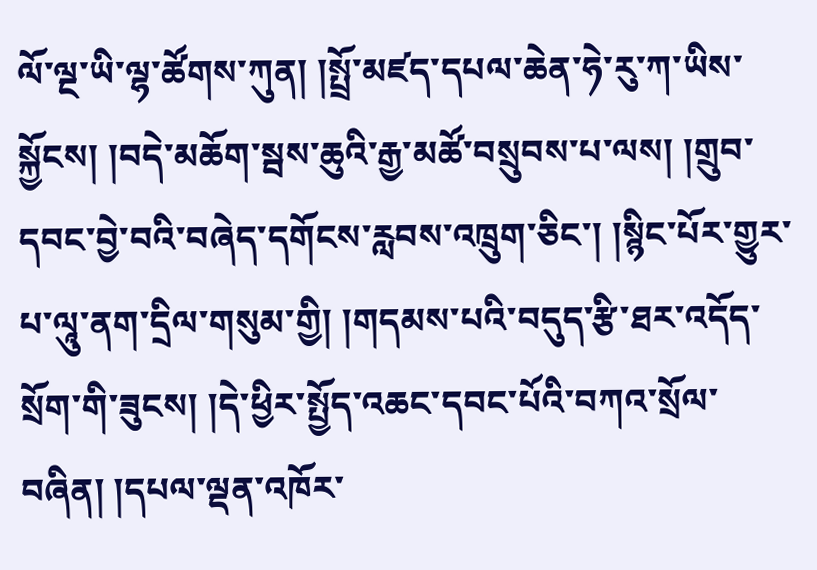ལོ་ལྔ་ཡི་ལྷ་ཚོགས་ཀུན། །སྤྲོ་མཛད་དཔལ་ཆེན་ཧེ་རུ་ཀ་ཡིས་སྐྱོངས། །བདེ་མཆོག་སྦས་ཆུའི་རྒྱ་མཚོ་བསྲུབས་པ་ལས། །གྲུབ་དབང་བྱེ་བའི་བཞེད་དགོངས་རླབས་འཁྲུག་ཅིང་། །སྙིང་པོར་གྱུར་པ་ལཱུ་ནག་དྲིལ་གསུམ་གྱི། །གདམས་པའི་བདུད་རྩི་ཐར་འདོད་སྲོག་གི་ཟུངས། །དེ་ཕྱིར་སྤྱོད་འཆང་དབང་པོའི་བཀའ་སྲོལ་བཞིན། །དཔལ་ལྡན་འཁོར་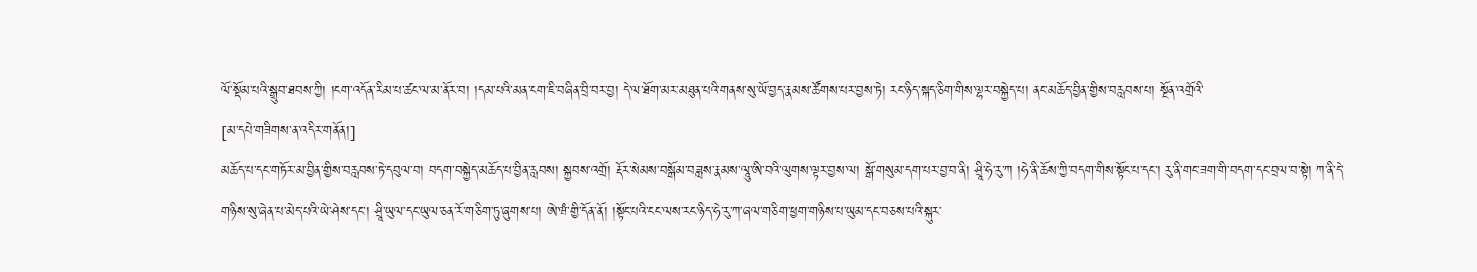ལོ་སྡོམ་པའི་སྒྲུབ་ཐབས་ཀྱི། །ངག་འདོན་རིམ་པ་ཚང་ལ་མ་ནོར་བ། །དམ་པའི་མན་ངག་ཇི་བཞིན་བྲི་བར་བྱ། དེ་ལ་ཐོག་མར་མཐུན་པའི་གནས་སུ་ཡོ་བྱད་རྣམས་ཚོགས་པར་བྱས་ཏེ། རང་ཉིད་སྐད་ཅིག་གིས་ལྷར་བསྐྱེད་པ། ནང་མཆོད་བྱིན་གྱིས་བརླབས་པ། སྔོན་འགྲོའི་
[མ་དཔེ་གཟིགས་ན་འདིར་གནོན།]
མཆོད་པ་དང་གཏོར་མ་བྱིན་གྱིས་བརླབས་ཏེ་དབུལ་བ། བདག་བསྐྱེད་མཆོད་པ་བྱིན་རླབས། སྐྱབས་འགྲོ། རྡོར་སེམས་བསྒོམ་བཟླས་རྣམས་ལཱུ་ཨི་བའི་ལུགས་ལྟར་བྱས་ལ། སྒོ་གསུམ་དག་པར་བྱ་བ་ནི། ཤྲཱི་ཧེ་རུ་ཀ །ཧེ་ནི་ཆོས་ཀྱི་བདག་གིས་སྟོང་པ་དང་། རུ་ནི་གང་ཟག་གི་བདག་དང་བྲལ་བ་སྟེ། ཀ་ནི་དེ་གཉིས་སུ་ཞེན་པ་མེད་པའི་ཡེ་ཤེས་དང་། ཤྲཱི་ཡུལ་དང་ཡུལ་ཅན་རོ་གཅིག་ཏུ་ཞུགས་པ། ཨེ་ཝཾ་གྱི་དོན་ནོ། །སྟོང་པའི་ངང་ལས་རང་ཉིད་ཧེ་རུ་ཀ་ཞལ་གཅིག་ཕྱག་གཉིས་པ་ཡུམ་དང་བཅས་པའི་སྐུར་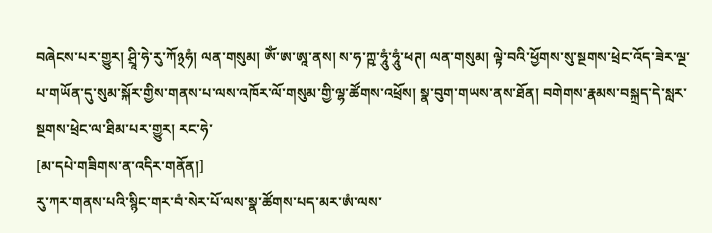བཞེངས་པར་གྱུར། ཤྲཱི་ཧེ་རུ་ཀོ྅ཧཾ། ལན་གསུམ། ཨོཾ་ཨ་ཨཱ་ནས། ས་ཧ་ཀྵ་ཧཱུཾ་ཧཱུཾ་ཕཊ། ལན་གསུམ། ལྟེ་བའི་ཕྱོགས་སུ་སྔགས་ཕྲེང་འོད་ཟེར་ལྔ་པ་གཡོན་དུ་སུམ་སྐོར་གྱིས་གནས་པ་ལས་འཁོར་ལོ་གསུམ་གྱི་ལྷ་ཚོགས་འཕྲོས། སྣ་བུག་གཡས་ནས་ཐོན། བགེགས་རྣམས་བསྐྲད་དེ་སླར་སྔགས་ཕྲེང་ལ་ཐིམ་པར་གྱུར། རང་ཧེ་
[མ་དཔེ་གཟིགས་ན་འདིར་གནོན།]
རུ་ཀར་གནས་པའི་སྙིང་གར་བཾ་སེར་པོ་ལས་སྣ་ཚོགས་པད་མར་ཨཾ་ལས་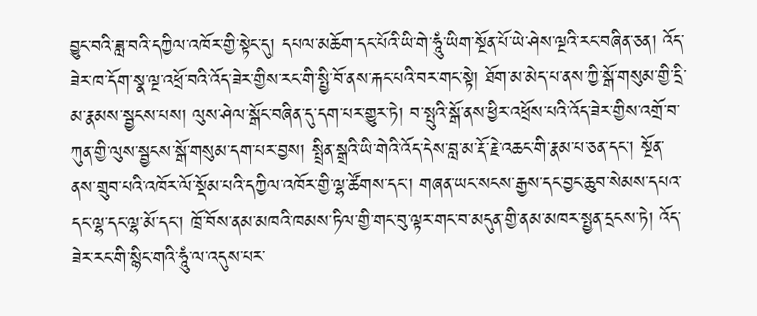བྱུང་བའི་ཟླ་བའི་དཀྱིལ་འཁོར་གྱི་སྟེང་དུ། དཔལ་མཆོག་དང་པོའི་ཡི་གེ་ཧཱུཾ་ཡིག་སྔོན་པོ་ཡེ་ཤེས་ལྔའི་རང་བཞིན་ཅན། འོད་ཟེར་ཁ་དོག་སྣ་ལྔ་འཕྲོ་བའི་འོད་ཟེར་གྱིས་རང་གི་སྤྱི་བོ་ནས་རྐང་པའི་བར་གང་སྟེ། ཐོག་མ་མེད་པ་ནས་ཀྱི་སྒོ་གསུམ་གྱི་དྲི་མ་རྣམས་སྦྱངས་པས། ལུས་ཤེལ་སྒོང་བཞིན་དུ་དག་པར་གྱུར་ཏེ། བ་སྤུའི་སྒོ་ནས་ཕྱིར་འཕྲོས་པའི་འོད་ཟེར་གྱིས་འགྲོ་བ་ཀུན་གྱི་ལུས་སྦྱངས་སྒོ་གསུམ་དག་པར་བྱས། སྤྲིན་སྒྲའི་ཡི་གེའི་འོད་དེས་བླ་མ་རྡོ་རྗེ་འཆང་གི་རྣམ་པ་ཅན་དང་། སྔོན་ནས་གྲུབ་པའི་འཁོར་ལོ་སྡོམ་པའི་དཀྱིལ་འཁོར་གྱི་ལྷ་ཚོགས་དང་། གཞན་ཡང་སངས་རྒྱས་དང་བྱང་ཆུབ་སེམས་དཔའ་དང་ལྷ་དང་ལྷ་མོ་དང་། ཁྲོ་བོས་ནམ་མཁའི་ཁམས་ཏིལ་གྱི་གང་བུ་ལྟར་གང་བ་མདུན་གྱི་ནམ་མཁར་སྤྱན་དྲངས་ཏེ། འོད་ཟེར་རང་གི་སྙིང་གའི་ཧཱུཾ་ལ་འདུས་པར་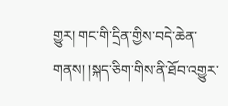གྱུར། གང་གི་དྲིན་གྱིས་བདེ་ཆེན་གནས། །སྐད་ཅིག་གིས་ནི་ཐོབ་འགྱུར་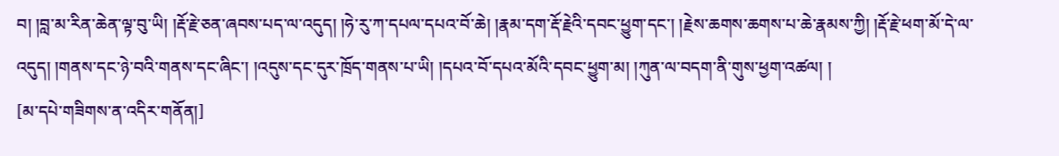བ། །བླ་མ་རིན་ཆེན་ལྟ་བུ་ཡི། །རྡོ་རྗེ་ཅན་ཞབས་པད་ལ་འདུད། །ཧེ་རུ་ཀ་དཔལ་དཔའ་བོ་ཆེ། །རྣམ་དག་རྡོ་རྗེའི་དབང་ཕྱུག་དང་། །རྗེས་ཆགས་ཆགས་པ་ཆེ་རྣམས་ཀྱི། །རྡོ་རྗེ་ཕག་མོ་དེ་ལ་འདུད། །གནས་དང་ཉེ་བའི་གནས་དང་ཞིང་། །འདུས་དང་དུར་ཁྲོད་གནས་པ་ཡི། །དཔའ་བོ་དཔའ་མོའི་དབང་ཕྱུག་མ། །ཀུན་ལ་བདག་ནི་གུས་ཕྱག་འཚལ། །
[མ་དཔེ་གཟིགས་ན་འདིར་གནོན།]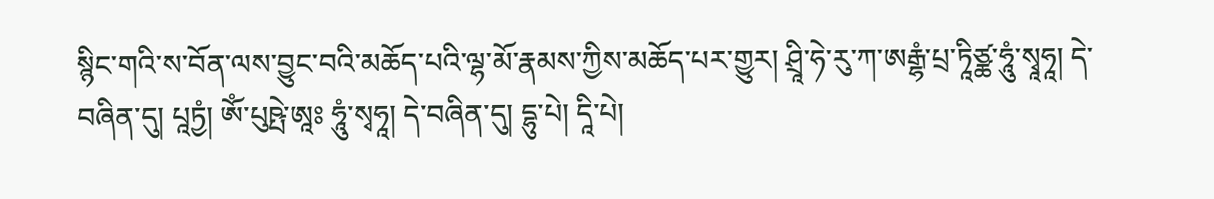སྙིང་གའི་ས་བོན་ལས་བྱུང་བའི་མཆོད་པའི་ལྷ་མོ་རྣམས་ཀྱིས་མཆོད་པར་གྱུར། ཤྲཱི་ཧེ་རུ་ཀ་ཨརྒྷཾ་པྲ་ཏཱིཙྪ་ཧཱུཾ་སྭཱཧཱ། དེ་བཞིན་དུ། པཱཏྱཾ། ཨོཾ་པུཥྤེ་ཨཱཿ ཧཱུཾ་སྭཧཱ། དེ་བཞིན་དུ། དྷུ་པེ། དཱི་པེ།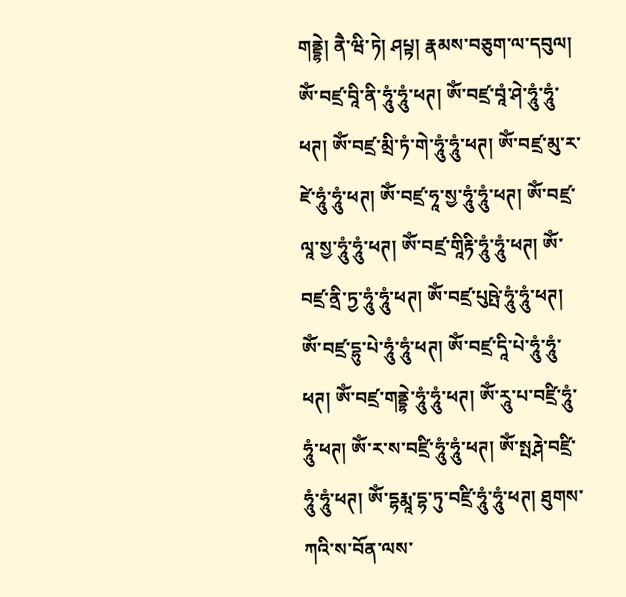གནྡྷེ། ནཻ་ཝི་ཏེ། ཤཔྟ། རྣམས་བཅུག་ལ་དབུལ། ཨོཾ་བཛྲ་བཱི་ནི་ཧཱུཾ་ཧཱུཾ་ཕཊ། ཨོཾ་བཛྲ་བཱཾ་ཤེ་ཧཱུཾ་ཧཱུཾ་ཕཊ། ཨོཾ་བཛྲ་མྲི་ཏཾ་གེ་ཧཱུཾ་ཧཱུཾ་ཕཊ། ཨོཾ་བཛྲ་མུ་ར་ཛེ་ཧཱུཾ་ཧཱུཾ་ཕཊ། ཨོཾ་བཛྲ་ཧཱ་སྱ་ཧཱུཾ་ཧཱུཾ་ཕཊ། ཨོཾ་བཛྲ་ལཱ་སྱ་ཧཱུཾ་ཧཱུཾ་ཕཊ། ཨོཾ་བཛྲ་གཱིརྟི་ཧཱུཾ་ཧཱུཾ་ཕཊ། ཨོཾ་བཛྲ་ནྲི་ཏྱ་ཧཱུཾ་ཧཱུཾ་ཕཊ། ཨོཾ་བཛྲ་པུཥྤེ་ཧཱུཾ་ཧཱུཾ་ཕཊ། ཨོཾ་བཛྲ་དྷུ་པེ་ཧཱུཾ་ཧཱུཾ་ཕཊ། ཨོཾ་བཛྲ་དཱི་པེ་ཧཱུཾ་ཧཱུཾ་ཕཊ། ཨོཾ་བཛྲ་གནྡྷེ་ཧཱུཾ་ཧཱུཾ་ཕཊ། ཨོཾ་རཱུ་པ་བཛྲི་ཧཱུཾ་ཧཱུཾ་ཕཊ། ཨོཾ་ར་ས་བཛྲི་ཧཱུཾ་ཧཱུཾ་ཕཊ། ཨོཾ་སྤརྴེ་བཛྲི་ཧཱུཾ་ཧཱུཾ་ཕཊ། ཨོཾ་དྷརྨཱ་དྷ་ཏུ་བཛྲི་ཧཱུཾ་ཧཱུཾ་ཕཊ། ཐུགས་ཀའི་ས་བོན་ལས་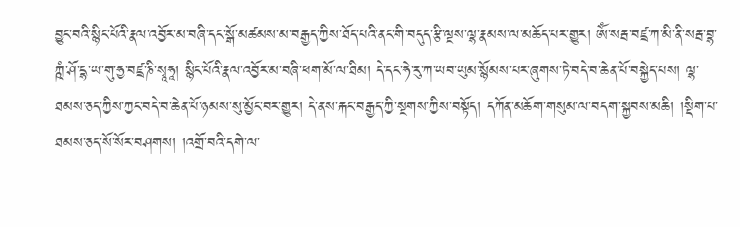བྱུང་བའི་སྙིང་པོའི་རྣལ་འབྱོར་མ་བཞི་དང་སྒོ་མཚམས་མ་བརྒྱད་ཀྱིས་ཐོད་པའི་ནང་གི་བདུད་རྩི་ལྔས་ལྷ་རྣམས་ལ་མཆོད་པར་གྱུར། ཨོཾ་སརྦ་བཛྲ་ཀ་མི་ནི་སརྦ་བྷ་ཀྵཾ་ཤོ་དྷ་ཡ་གུ་ཧྱ་བཛྲ་ཎི་སྭཱཧཱ། སྙིང་པོའི་རྣལ་འབྱོར་མ་བཞི་ཕག་མོ་ལ་ཐིམ། དེ་དང་ཧེ་རུ་ཀ་ཡབ་ཡུམ་སྙོམས་པར་ཞུགས་ཏེ་བདེ་བ་ཆེན་པོ་བསྐྱེད་པས། ལྷ་ཐམས་ཅད་ཀྱིས་ཀྱང་བདེ་བ་ཆེན་པོ་ཉམས་སུ་མྱོང་བར་གྱུར། དེ་ནས་རྐང་བརྒྱད་ཀྱི་སྔགས་ཀྱིས་བསྟོད། དཀོན་མཆོག་གསུམ་ལ་བདག་སྐྱབས་མཆི། །སྡིག་པ་ཐམས་ཅད་སོ་སོར་བཤགས། །འགྲོ་བའི་དགེ་ལ་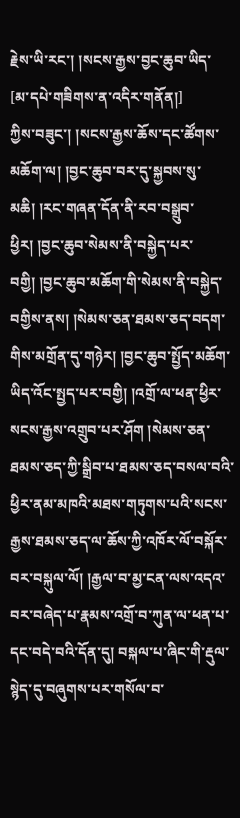རྗེས་ཡི་རང་། །སངས་རྒྱས་བྱང་ཆུབ་ཡིད་
[མ་དཔེ་གཟིགས་ན་འདིར་གནོན།]
ཀྱིས་བཟུང་། །སངས་རྒྱས་ཆོས་དང་ཚོགས་མཆོག་ལ། །བྱང་ཆུབ་བར་དུ་སྐྱབས་སུ་མཆི། །རང་གཞན་དོན་ནི་རབ་བསྒྲུབ་ཕྱིར། །བྱང་ཆུབ་སེམས་ནི་བསྐྱེད་པར་བགྱི། །བྱང་ཆུབ་མཆོག་གི་སེམས་ནི་བསྐྱེད་བགྱིས་ནས། །སེམས་ཅན་ཐམས་ཅད་བདག་གིས་མགྲོན་དུ་གཉེར། །བྱང་ཆུབ་སྤྱོད་མཆོག་ཡིད་འོང་སྤྱད་པར་བགྱི། །འགྲོ་ལ་ཕན་ཕྱིར་སངས་རྒྱས་འགྲུབ་པར་ཤོག །སེམས་ཅན་ཐམས་ཅད་ཀྱི་སྒྲིབ་པ་ཐམས་ཅད་བསལ་བའི་ཕྱིར་ནམ་མཁའི་མཐས་གཏུགས་པའི་སངས་རྒྱས་ཐམས་ཅད་ལ་ཆོས་ཀྱི་འཁོར་ལོ་བསྐོར་བར་བསྐུལ་ལོ། །རྒྱལ་བ་མྱ་ངན་ལས་འདའ་བར་བཞེད་པ་རྣམས་འགྲོ་བ་ཀུན་ལ་ཕན་པ་དང་བདེ་བའི་དོན་དུ། བསྐལ་པ་ཞིང་གི་རྡུལ་སྙེད་དུ་བཞུགས་པར་གསོལ་བ་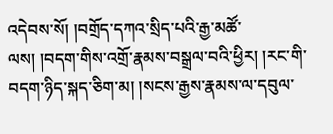འདེབས་སོ། །བགྲོད་དཀའ་སྲིད་པའི་རྒྱ་མཚོ་ལས། །བདག་གིས་འགྲོ་རྣམས་བསྒྲལ་བའི་ཕྱིར། །རང་གི་བདག་ཉིད་སྐད་ཅིག་མ། །སངས་རྒྱས་རྣམས་ལ་དབུལ་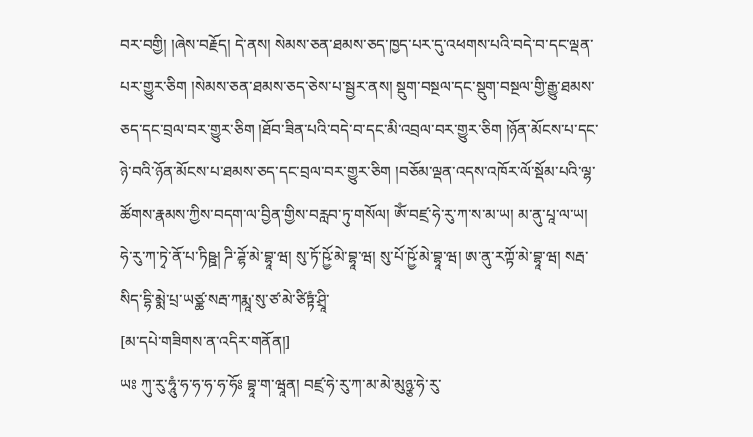བར་བགྱི། །ཞེས་བརྗོད། དེ་ནས། སེམས་ཅན་ཐམས་ཅད་ཁྱད་པར་དུ་འཕགས་པའི་བདེ་བ་དང་ལྡན་པར་གྱུར་ཅིག །སེམས་ཅན་ཐམས་ཅད་ཅེས་པ་སྦྱར་ནས། སྡུག་བསྔལ་དང་སྡུག་བསྔལ་གྱི་རྒྱུ་ཐམས་ཅད་དང་བྲལ་བར་གྱུར་ཅིག །ཐོབ་ཟིན་པའི་བདེ་བ་དང་མི་འབྲལ་བར་གྱུར་ཅིག །ཉོན་མོངས་པ་དང་ཉེ་བའི་ཉོན་མོངས་པ་ཐམས་ཅད་དང་བྲལ་བར་གྱུར་ཅིག །བཅོམ་ལྡན་འདས་འཁོར་ལོ་སྡོམ་པའི་ལྷ་ཚོགས་རྣམས་ཀྱིས་བདག་ལ་བྱིན་གྱིས་བརླབ་ཏུ་གསོལ། ཨོཾ་བཛྲ་ཧེ་རུ་ཀ་ས་མ་ཡ། མ་ནུ་པཱ་ལ་ཡ། ཧེ་རུ་ཀ་ཏྭེ་ནོ་པ་ཏིཥྛ། ཌི་ཌྷོ་མེ་བྷཱ་ཝ། སུ་ཏོ་ཥྱོ་མེ་བྷཱ་ཝ། སུ་པོ་ཥྱོ་མེ་བྷཱ་ཝ། ཨ་ནུ་རཀྟོ་མེ་བྷཱ་ཝ། སརྦ་སིད་དྷི་མྨེ་པྲ་ཡཙྪ་སརྦ་ཀརྨཱ་སུ་ཙ་མེ་ཙིཏྟཾ་ཤྲཱི་
[མ་དཔེ་གཟིགས་ན་འདིར་གནོན།]
ཡཿ ཀུ་རུ་ཧཱུཾ་ཧ་ཧ་ཧ་ཧ་ཧོཿ བྷཱ་ག་ཝཱན། བཛྲ་ཧེ་རུ་ཀ་མ་མེ་མུཉྩ་ཧེ་རུ་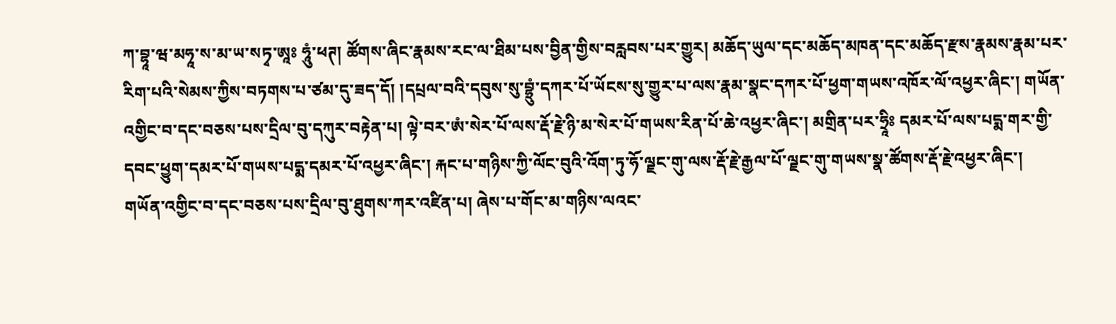ཀ་བྷཱ་ཝ་མཧཱ་ས་མ་ཡ་སཏྭ་ཨཱཿ ཧཱུཾ་ཕཊ། ཚོགས་ཞིང་རྣམས་རང་ལ་ཐིམ་པས་བྱིན་གྱིས་བརླབས་པར་གྱུར། མཆོད་ཡུལ་དང་མཆོད་མཁན་དང་མཆོད་རྫས་རྣམས་རྣམ་པར་རིག་པའི་སེམས་ཀྱིས་བཏགས་པ་ཙམ་དུ་ཟད་དོ། །དཔྲལ་བའི་དབུས་སུ་བྷྲུཾ་དཀར་པོ་ཡོངས་སུ་གྱུར་པ་ལས་རྣམ་སྣང་དཀར་པོ་ཕྱག་གཡས་འཁོར་ལོ་འཕྱར་ཞིང་། གཡོན་འགྱིང་བ་དང་བཅས་པས་དྲིལ་བུ་དཀུར་བརྟེན་པ། ལྟེ་བར་ཨཾ་སེར་པོ་ལས་རྡོ་རྗེ་ཉི་མ་སེར་པོ་གཡས་རིན་པོ་ཆེ་འཕྱར་ཞིང་། མགྲིན་པར་ཧྲཱིཿ དམར་པོ་ལས་པདྨ་གར་གྱི་དབང་ཕྱུག་དམར་པོ་གཡས་པདྨ་དམར་པོ་འཕྱར་ཞིང་། རྐང་པ་གཉིས་ཀྱི་ལོང་བུའི་འོག་ཏུ་ཧོ་ལྗང་གུ་ལས་རྡོ་རྗེ་རྒྱལ་པོ་ལྗང་གུ་གཡས་སྣ་ཚོགས་རྡོ་རྗེ་འཕྱར་ཞིང་། གཡོན་འགྱིང་བ་དང་བཅས་པས་དྲིལ་བུ་ཐུགས་ཀར་འཛིན་པ། ཞེས་པ་གོང་མ་གཉིས་ལའང་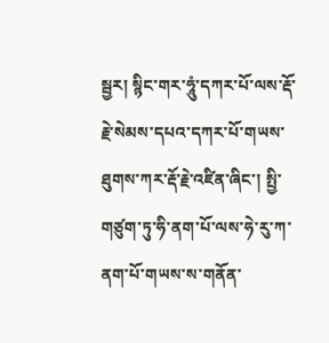སྦྱར། སྙིང་གར་ཧཱུཾ་དཀར་པོ་ལས་རྡོ་རྗེ་སེམས་དཔའ་དཀར་པོ་གཡས་ཐུགས་ཀར་རྡོ་རྗེ་འཛིན་ཞིང་། སྤྱི་གཙུག་ཏུ་ཧི་ནག་པོ་ལས་ཧེ་རུ་ཀ་ནག་པོ་གཡས་ས་གནོན་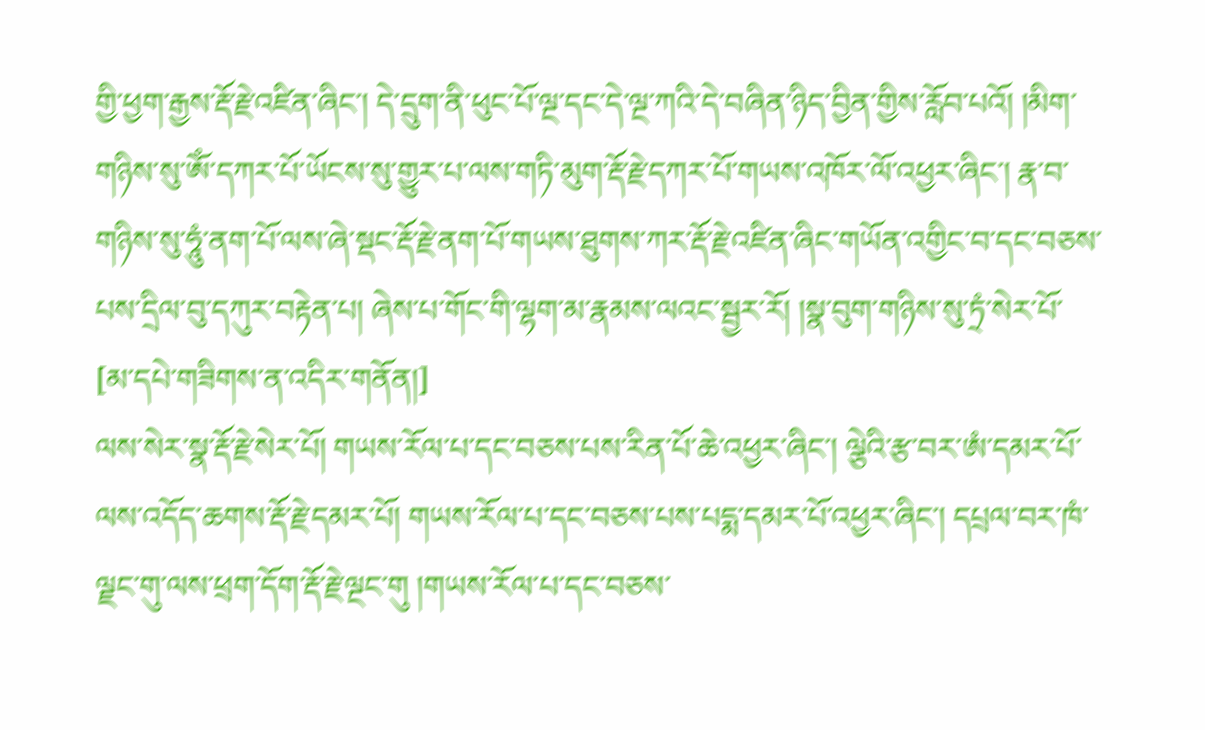གྱི་ཕྱག་རྒྱས་རྡོ་རྗེ་འཛིན་ཞིང་། དེ་དྲུག་ནི་ཕུང་པོ་ལྔ་དང་དེ་ལྔ་ཀའི་དེ་བཞིན་ཉིད་བྱིན་གྱིས་རློབ་པའོ། །མིག་གཉིས་སུ་ཨོཾ་དཀར་པོ་ཡོངས་སུ་གྱུར་པ་ལས་གཏི་མུག་རྡོ་རྗེ་དཀར་པོ་གཡས་འཁོར་ལོ་འཕྱར་ཞིང་། རྣ་བ་གཉིས་སུ་ཧཱུཾ་ནག་པོ་ལས་ཞེ་སྡང་རྡོ་རྗེ་ནག་པོ་གཡས་ཐུགས་ཀར་རྡོ་རྗེ་འཛིན་ཞིང་གཡོན་འགྱིང་བ་དང་བཅས་པས་དྲིལ་བུ་དཀུར་བརྟེན་པ། ཞེས་པ་གོང་གི་ལྷག་མ་རྣམས་ལའང་སྦྱར་རོ། །སྣ་བུག་གཉིས་སུ་ཏྲཾ་སེར་པོ་
[མ་དཔེ་གཟིགས་ན་འདིར་གནོན།]
ལས་སེར་སྣ་རྡོ་རྗེ་སེར་པོ། གཡས་རོལ་པ་དང་བཅས་པས་རིན་པོ་ཆེ་འཕྱར་ཞིང་། ལྕེའི་རྩ་བར་ཨཾ་དམར་པོ་ལས་འདོད་ཆགས་རྡོ་རྗེ་དམར་པོ། གཡས་རོལ་པ་དང་བཅས་པས་པདྨ་དམར་པོ་འཕྱར་ཞིང་། དཔྲལ་བར་ཁཾ་ལྗང་གུ་ལས་ཕྲག་དོག་རྡོ་རྗེ་ལྔང་གུ །གཡས་རོལ་པ་དང་བཅས་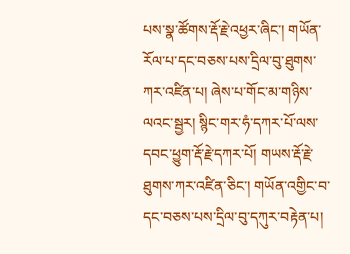པས་སྣ་ཚོགས་རྡོ་རྗེ་འཕྱར་ཞིང་། གཡོན་རོལ་པ་དང་བཅས་པས་དྲིལ་བུ་ཐུགས་ཀར་འཛིན་པ། ཞེས་པ་གོང་མ་གཉིས་ལའང་སྦྱར། སྙིང་གར་ཧཾ་དཀར་པོ་ལས་དབང་ཕྱུག་རྡོ་རྗེ་དཀར་པོ། གཡས་རྡོ་རྗེ་ཐུགས་ཀར་འཛིན་ཅིང་། གཡོན་འགྱིང་བ་དང་བཅས་པས་དྲིལ་བུ་དཀུར་བརྟེན་པ།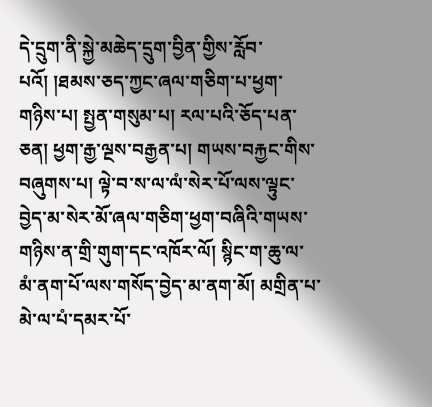དེ་དྲུག་ནི་སྐྱེ་མཆེད་དྲུག་བྱིན་གྱིས་རློབ་པའོ། །ཐམས་ཅད་ཀྱང་ཞལ་གཅིག་པ་ཕྱག་གཉིས་པ། སྤྱན་གསུམ་པ། རལ་པའི་ཅོད་པན་ཅན། ཕྱག་རྒྱ་ལྔས་བརྒྱན་པ། གཡས་བརྐྱང་གིས་བཞུགས་པ། ལྟེ་བ་ས་ལ་ལཾ་སེར་པོ་ལས་ལྟུང་བྱེད་མ་སེར་མོ་ཞལ་གཅིག་ཕྱག་བཞིའི་གཡས་གཉིས་ན་གྲི་གུག་དང་འཁོར་ལོ། སྙིང་ག་ཆུ་ལ་མཾ་ནག་པོ་ལས་གསོད་བྱེད་མ་ནག་མོ། མགྲིན་པ་མེ་ལ་པཾ་དམར་པོ་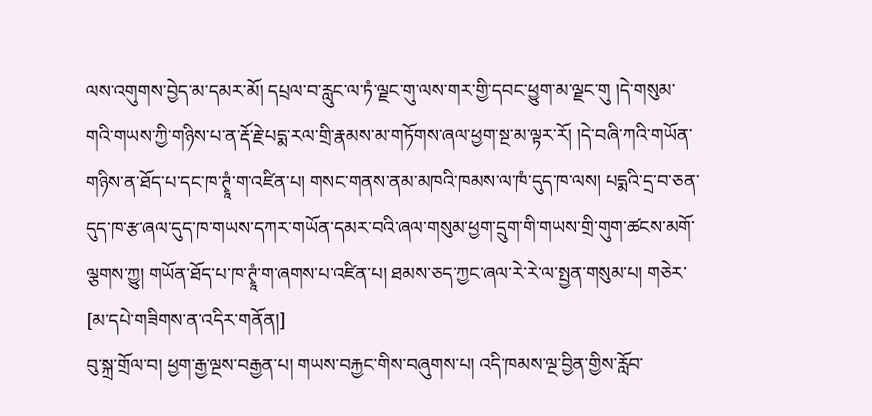ལས་འགུགས་བྱེད་མ་དམར་མོ། དཔྲལ་བ་རླུང་ལ་ཏཾ་ལྗང་གུ་ལས་གར་གྱི་དབང་ཕྱུག་མ་ལྗང་གུ །དེ་གསུམ་གའི་གཡས་ཀྱི་གཉིས་པ་ན་རྡོ་རྗེ་པདྨ་རལ་གྲི་རྣམས་མ་གཏོགས་ཞལ་ཕྱག་སྔ་མ་ལྟར་རོ། །དེ་བཞི་ཀའི་གཡོན་གཉིས་ན་ཐོད་པ་དང་ཁ་ཊྭཱཾ་ག་འཛིན་པ། གསང་གནས་ནམ་མཁའི་ཁམས་ལ་ཁཾ་དུད་ཁ་ལས། པདྨའི་དྲ་བ་ཅན་དུད་ཁ་རྩ་ཞལ་དུད་ཁ་གཡས་དཀར་གཡོན་དམར་བའི་ཞལ་གསུམ་ཕྱག་དྲུག་གི་གཡས་གྲི་གུག་ཚངས་མགོ་ལྕགས་ཀྱུ། གཡོན་ཐོད་པ་ཁ་ཊྭཱཾ་ག་ཞགས་པ་འཛིན་པ། ཐམས་ཅད་ཀྱང་ཞལ་རེ་རེ་ལ་སྤྱན་གསུམ་པ། གཅེར་
[མ་དཔེ་གཟིགས་ན་འདིར་གནོན།]
བུ་སྐྲ་གྲོལ་བ། ཕྱག་རྒྱ་ལྔས་བརྒྱན་པ། གཡས་བརྐྱང་གིས་བཞུགས་པ། འདི་ཁམས་ལྔ་བྱིན་གྱིས་རློབ་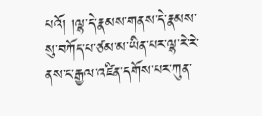པའོ། །ལྷ་དེ་རྣམས་གནས་དེ་རྣམས་སུ་བཀོད་པ་ཙམ་མ་ཡིན་པར་ལྷ་རེ་རེ་ནས་ང་རྒྱལ་འཛིན་དགོས་པར་ཀུན་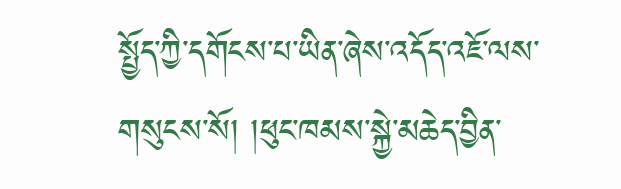སྤྱོད་ཀྱི་དགོངས་པ་ཡིན་ཞེས་འདོད་འཇོ་ལས་གསུངས་སོ། །ཕུང་ཁམས་སྐྱེ་མཆེད་བྱིན་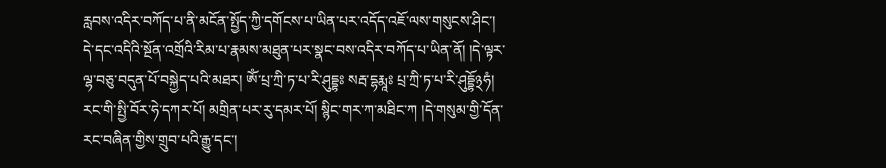རླབས་འདིར་བཀོད་པ་ནི་མངོན་སྤྱོད་ཀྱི་དགོངས་པ་ཡིན་པར་འདོད་འཇོ་ལས་གསུངས་ཤིང་། དེ་དང་འདིའི་སྔོན་འགྲོའི་རིམ་པ་རྣམས་མཐུན་པར་སྣང་བས་འདིར་བཀོད་པ་ཡིན་ནོ། །དེ་ལྟར་ལྷ་བཅུ་བདུན་པོ་བསྐྱེད་པའི་མཐར། ཨོཾ་པྲ་ཀྲི་ཏ་པ་རི་ཤུདྡྷཿ སརྦ་དྷརྨཱཿ པྲ་ཀྲི་ཏ་པ་རི་ཤུདྡྷོ྅ཧཾ། རང་གི་སྤྱི་བོར་ཧེ་དཀར་པོ། མགྲིན་པར་རུ་དམར་པོ། སྙིང་གར་ཀ་མཐིང་ཀ །དེ་གསུམ་གྱི་དོན་རང་བཞིན་གྱིས་གྲུབ་པའི་རྒྱུ་དང་།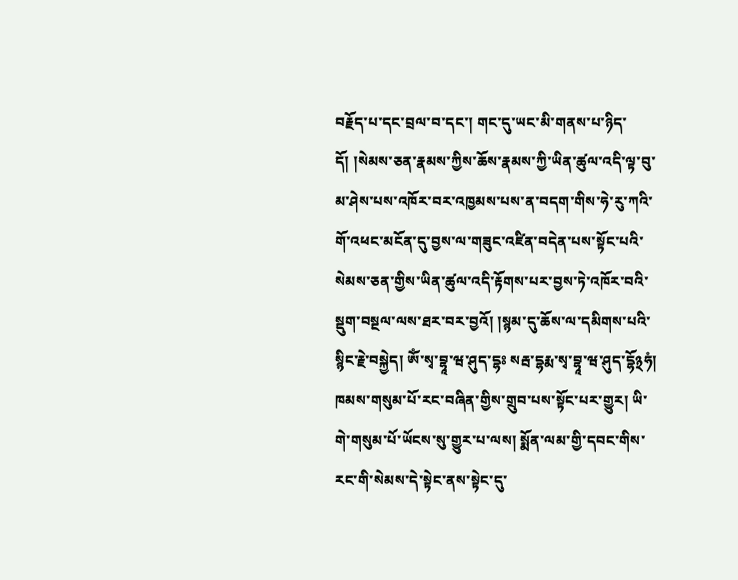བརྗོད་པ་དང་བྲལ་བ་དང་། གང་དུ་ཡང་མི་གནས་པ་ཉིད་དོ། །སེམས་ཅན་རྣམས་ཀྱིས་ཆོས་རྣམས་ཀྱི་ཡིན་ཚུལ་འདི་ལྟ་བུ་མ་ཤེས་པས་འཁོར་བར་འཁྱམས་པས་ན་བདག་གིས་ཧེ་རུ་ཀའི་གོ་འཕང་མངོན་དུ་བྱས་ལ་གཟུང་འཛིན་བདེན་པས་སྟོང་པའི་སེམས་ཅན་གྱིས་ཡིན་ཚུལ་འདི་རྟོགས་པར་བྱས་ཏེ་འཁོར་བའི་སྡུག་བསྔལ་ལས་ཐར་བར་བྱའོ། །སྙམ་དུ་ཆོས་ལ་དམིགས་པའི་སྙིང་རྗེ་བསྐྱེད། ཨོཾ་སྭ་བྷཱ་ཝ་ཤུད་དྷཿ སརྦ་དྷརྨ་སྭ་བྷཱ་ཝ་ཤུད་དྷོ྅ཧཾ། ཁམས་གསུམ་པོ་རང་བཞིན་གྱིས་གྲུབ་པས་སྟོང་པར་གྱུར། ཡི་གེ་གསུམ་པོ་ཡོངས་སུ་གྱུར་པ་ལས། སྨོན་ལམ་གྱི་དབང་གིས་རང་གི་སེམས་དེ་སྟེང་ནས་སྟེང་དུ་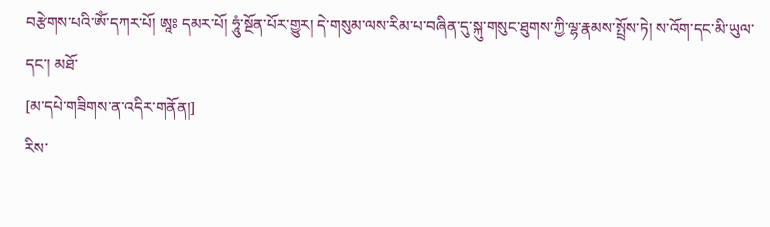བརྩེགས་པའི་ཨོཾ་དཀར་པོ། ཨཱཿ དམར་པོ། ཧཱུཾ་སྔོན་པོར་གྱུར། དེ་གསུམ་ལས་རིམ་པ་བཞིན་དུ་སྐུ་གསུང་ཐུགས་ཀྱི་ལྷ་རྣམས་སྤྲོས་ཏེ། ས་འོག་དང་མི་ཡུལ་དང་། མཐོ་
[མ་དཔེ་གཟིགས་ན་འདིར་གནོན།]
རིས་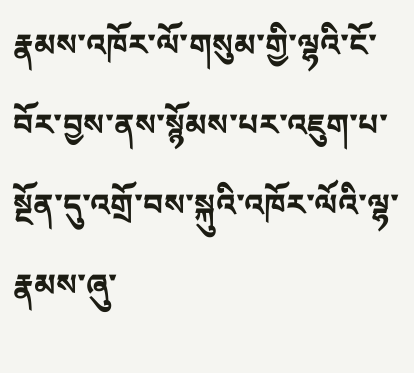རྣམས་འཁོར་ལོ་གསུམ་གྱི་ལྷའི་ངོ་བོར་བྱས་ནས་སྙོམས་པར་འཇུག་པ་སྔོན་དུ་འགྲོ་བས་སྐུའི་འཁོར་ལོའི་ལྷ་རྣམས་ཞུ་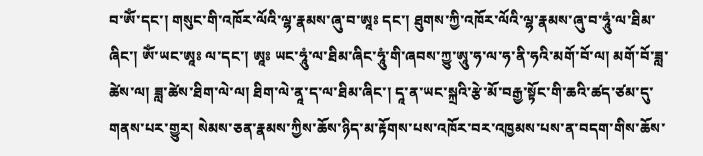བ་ཨོཾ་དང་། གསུང་གི་འཁོར་ལོའི་ལྷ་རྣམས་ཞུ་བ་ཨཱཿ དང་། ཐུགས་ཀྱི་འཁོར་ལོའི་ལྷ་རྣམས་ཞུ་བ་ཧཱུཾ་ལ་ཐིམ་ཞིང་། ཨོཾ་ཡང་ཨཱཿ ལ་དང་། ཨཱཿ ཡང་ཧཱུཾ་ལ་ཐིམ་ཞིང་ཧཱུཾ་གི་ཞབས་ཀྱུ་ཨཱུ་ཧ་ལ་ཧ་ནི་ཧའི་མགོ་བོ་ལ། མགོ་བོ་ཟླ་ཚེས་ལ། ཟླ་ཚེས་ཐིག་ལེ་ལ། ཐིག་ལེ་ནཱ་ད་ལ་ཐིམ་ཞིང་། དཱ་ན་ཡང་སྐྲའི་རྩེ་མོ་བརྒྱ་སྟོང་གི་ཆའི་ཚད་ཙམ་དུ་གནས་པར་གྱུར། སེམས་ཅན་རྣམས་ཀྱིས་ཆོས་ཉིད་མ་རྟོགས་པས་འཁོར་བར་འཁྱམས་པས་ན་བདག་གིས་ཆོས་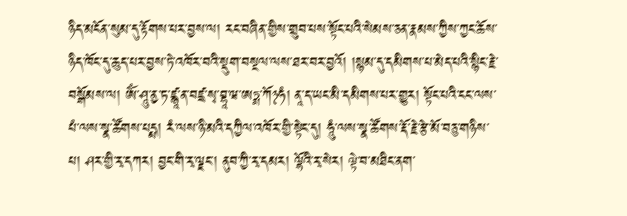ཉིད་མངོན་སུམ་དུ་རྟོགས་པར་བྱས་ལ། རང་བཞིན་གྱིས་གྲུབ་པས་སྟོང་པའི་སེམས་ཅན་རྣམས་ཀྱིས་ཀྱང་ཆོས་ཉིད་ཁོང་དུ་ཆུད་པར་བྱས་ཏེ་འཁོར་བའི་སྡུག་བསྔལ་ལས་ཐར་བར་བྱའོ། །སྙམ་དུ་དམིགས་པ་མེད་པའི་སྙིང་རྗེ་བསྒོམས་ལ། ཨོཾ་ཤཱུ་ནྱ་ཏ་ཛྙཱ་ན་བཛྲ་སྭ་བྷཱ་ཝ་ཨཏྨ་ཀོ྅ཧཾ། ནཱ་ད་ཡང་མི་དམིགས་པར་གྱུར། སྟོང་པའི་ངང་ལས་པཾ་ལས་སྣ་ཚོགས་པདྨ། རཾ་ལས་ཉི་མའི་དཀྱིལ་འཁོར་གྱི་སྟེང་དུ། ཧཱུཾ་ལས་སྣ་ཚོགས་རྡོ་རྗེ་རྩེ་མོ་བཅུ་གཉིས་པ། ཤར་གྱི་རྭ་དཀར། བྱང་གི་རྭ་ལྗང་། ནུབ་ཀྱི་རྭ་དམར། ལྷོའི་རྭ་སེར། ལྟེ་བ་མཐིང་ནག་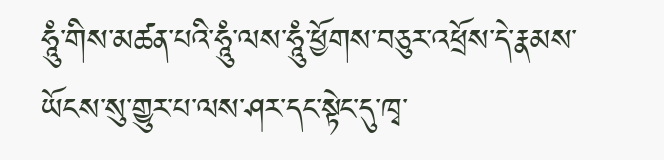ཧཱུཾ་གིས་མཚན་པའི་ཧཱུཾ་ལས་ཧཱུཾ་ཕྱོགས་བཅུར་འཕྲོས་དེ་རྣམས་ཡོངས་སུ་གྱུར་པ་ལས་ཤར་དང་སྟེང་དུ་ཁྭ་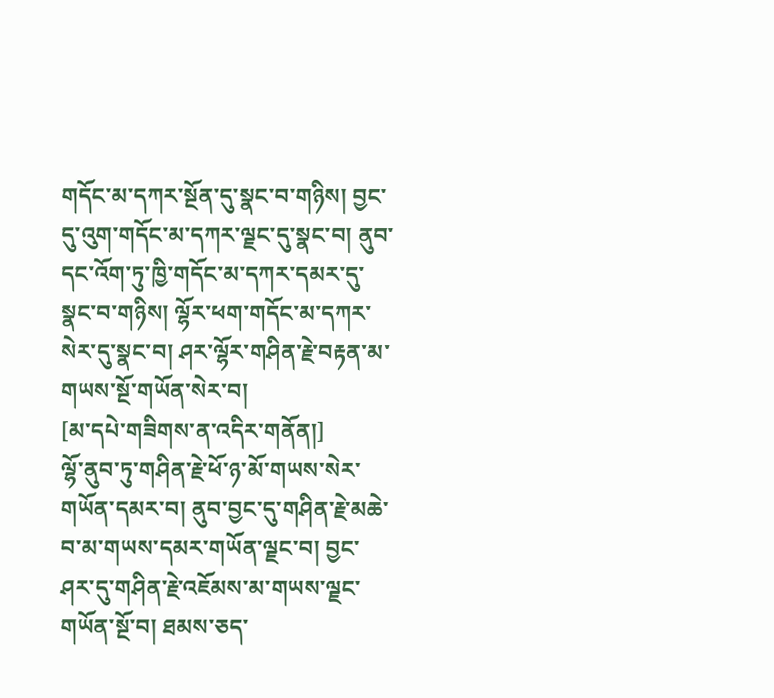གདོང་མ་དཀར་སྔོན་དུ་སྣང་བ་གཉིས། བྱང་དུ་འུག་གདོང་མ་དཀར་ལྗང་དུ་སྣང་བ། ནུབ་དང་འོག་ཏུ་ཁྱི་གདོང་མ་དཀར་དམར་དུ་སྣང་བ་གཉིས། ལྷོར་ཕག་གདོང་མ་དཀར་སེར་དུ་སྣང་བ། ཤར་ལྷོར་གཤིན་རྗེ་བརྟན་མ་གཡས་སྔོ་གཡོན་སེར་བ།
[མ་དཔེ་གཟིགས་ན་འདིར་གནོན།]
ལྷོ་ནུབ་ཏུ་གཤིན་རྗེ་ཕོ་ཉ་མོ་གཡས་སེར་གཡོན་དམར་བ། ནུབ་བྱང་དུ་གཤིན་རྗེ་མཆེ་བ་མ་གཡས་དམར་གཡོན་ལྗང་བ། བྱང་ཤར་དུ་གཤིན་རྗེ་འཇོམས་མ་གཡས་ལྗང་གཡོན་སྔོ་བ། ཐམས་ཅད་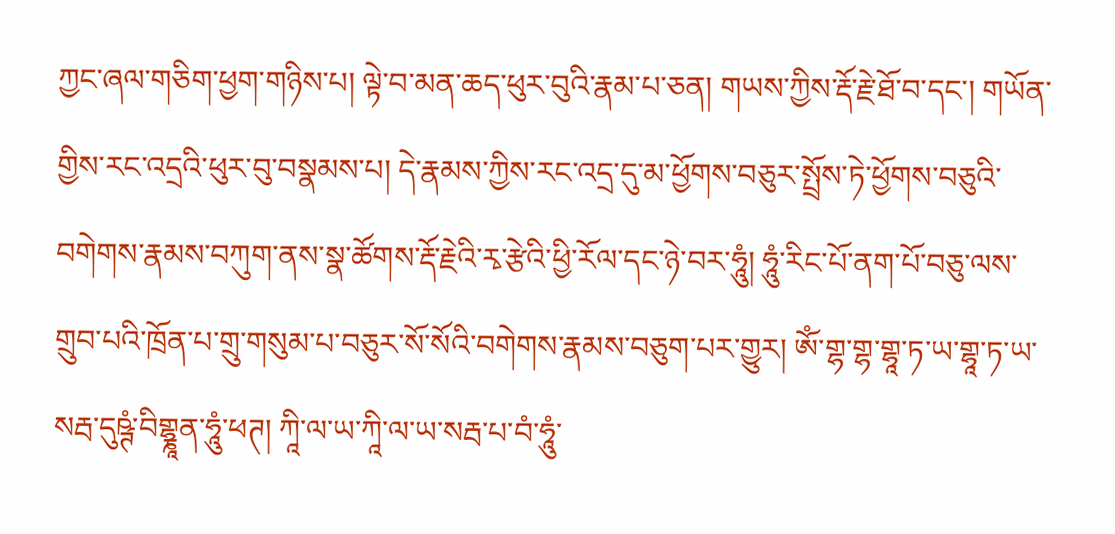ཀྱང་ཞལ་གཅིག་ཕྱག་གཉིས་པ། ལྟེ་བ་མན་ཆད་ཕུར་བུའི་རྣམ་པ་ཅན། གཡས་ཀྱིས་རྡོ་རྗེ་ཐོ་བ་དང་། གཡོན་གྱིས་རང་འདྲའི་ཕུར་བུ་བསྣམས་པ། དེ་རྣམས་ཀྱིས་རང་འདྲ་དུ་མ་ཕྱོགས་བཅུར་སྤྲོས་ཏེ་ཕྱོགས་བཅུའི་བགེགས་རྣམས་བཀུག་ནས་སྣ་ཚོགས་རྡོ་རྗེའི་རྭ་རྩེའི་ཕྱི་རོལ་དང་ཉེ་བར་ཧཱུཾ། ཧཱུཾ་རིང་པོ་ནག་པོ་བཅུ་ལས་གྲུབ་པའི་ཁྲོན་པ་གྲུ་གསུམ་པ་བཅུར་སོ་སོའི་བགེགས་རྣམས་བཅུག་པར་གྱུར། ཨོཾ་གྷ་གྷ་གྷཱ་ཏ་ཡ་གྷཱ་ཏ་ཡ་སརྦ་དུཥྚཾ་བིགྷྣཱན་ཧཱུཾ་ཕཊ། ཀཱི་ལ་ཡ་ཀཱི་ལ་ཡ་སརྦ་པ་བཾ་ཧཱུཾ་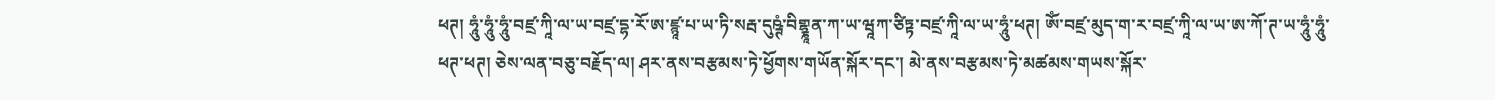ཕཊ། ཧཱུཾ་ཧཱུཾ་ཧཱུཾ་བཛྲ་ཀཱི་ལ་ཡ་བཛྲ་དྷ་རོ་ཨ་ཛྙཱ་པ་ཡ་ཏི་སརྦ་དུཥྚཾ་བིགྷྣཱན་ཀ་ཡ་ཝཱཀ་ཙིཏྟ་བཛྲ་ཀཱི་ལ་ཡ་ཧཱུཾ་ཕཊ། ཨོཾ་བཛྲ་མུད་ག་ར་བཛྲ་ཀཱི་ལ་ཡ་ཨ་ཀོ་ཊ་ཡ་ཧཱུཾ་ཧཱུཾ་ཕཊ་ཕཊ། ཅེས་ལན་བཅུ་བརྗོད་ལ། ཤར་ནས་བརྩམས་ཏེ་ཕྱོགས་གཡོན་སྐོར་དང་། མེ་ནས་བརྩམས་ཏེ་མཚམས་གཡས་སྐོར་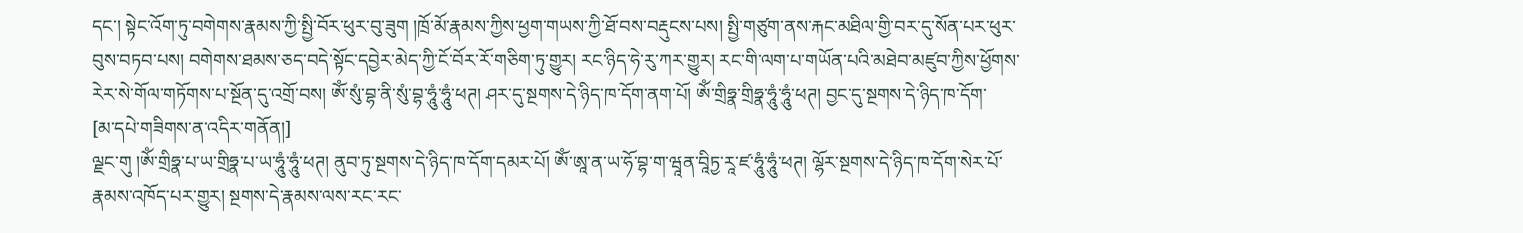དང་། སྟེང་འོག་ཏུ་བགེགས་རྣམས་ཀྱི་སྤྱི་བོར་ཕུར་བུ་ཟུག །ཁྲོ་མོ་རྣམས་ཀྱིས་ཕྱག་གཡས་ཀྱི་ཐོ་བས་བརྡུངས་པས། སྤྱི་གཙུག་ནས་རྐང་མཐིལ་གྱི་བར་དུ་སོན་པར་ཕུར་བུས་བཏབ་པས། བགེགས་ཐམས་ཅད་བདེ་སྟོང་དབྱེར་མེད་ཀྱི་ངོ་བོར་རོ་གཅིག་ཏུ་གྱུར། རང་ཉིད་ཧེ་རུ་ཀར་གྱུར། རང་གི་ལག་པ་གཡོན་པའི་མཐེབ་མཛུབ་ཀྱིས་ཕྱོགས་རེར་སེ་གོལ་གཏོགས་པ་སྔོན་དུ་འགྲོ་བས། ཨོཾ་སུཾ་བྷ་ནི་སུཾ་བྷ་ཧཱུཾ་ཧཱུཾ་ཕཊ། ཤར་དུ་སྔགས་དེ་ཉིད་ཁ་དོག་ནག་པོ། ཨོཾ་གྲིཧྣ་གྲིཧྣ་ཧཱུཾ་ཧཱུཾ་ཕཊ། བྱང་དུ་སྔགས་དེ་ཉིད་ཁ་དོག་
[མ་དཔེ་གཟིགས་ན་འདིར་གནོན།]
ལྗང་གུ །ཨོཾ་གྲིཧྣ་པ་ཡ་གྲིཧྣ་པ་ཡ་ཧཱུཾ་ཧཱུཾ་ཕཊ། ནུབ་ཏུ་སྔགས་དེ་ཉིད་ཁ་དོག་དམར་པོ། ཨོཾ་ཨཱ་ན་ཡ་ཧོ་བྷ་ག་ཝཱན་བཱིཏྱ་རཱ་ཛ་ཧཱུཾ་ཧཱུཾ་ཕཊ། ལྷོར་སྔགས་དེ་ཉིད་ཁ་དོག་སེར་པོ་རྣམས་འཁོད་པར་གྱུར། སྔགས་དེ་རྣམས་ལས་རང་རང་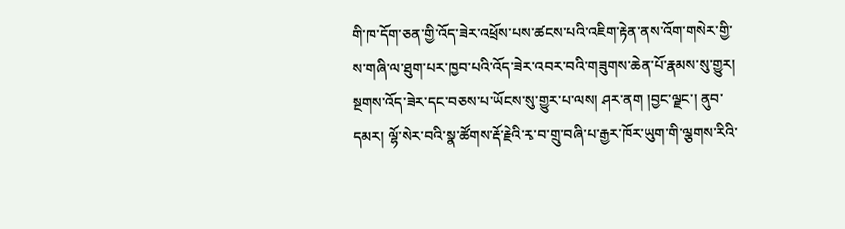གི་ཁ་དོག་ཅན་གྱི་འོད་ཟེར་འཕྲོས་པས་ཚངས་པའི་འཇིག་རྟེན་ནས་འོག་གསེར་གྱི་ས་གཞི་ལ་ཐུག་པར་ཁྱབ་པའི་འོད་ཟེར་འབར་བའི་གཟུགས་ཆེན་པོ་རྣམས་སུ་གྱུར། སྔགས་འོད་ཟེར་དང་བཅས་པ་ཡོངས་སུ་གྱུར་པ་ལས། ཤར་ནག །བྱང་ལྗང་། ནུབ་དམར། ལྷོ་སེར་བའི་སྣ་ཚོགས་རྡོ་རྗེའི་རྭ་བ་གྲུ་བཞི་པ་རྒྱར་ཁོར་ཡུག་གི་ལྕགས་རིའི་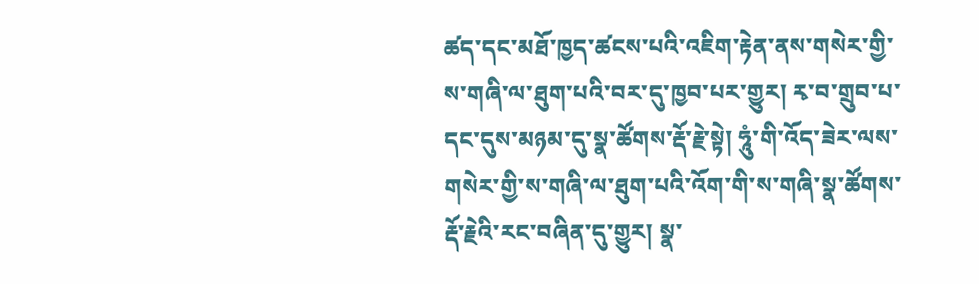ཚད་དང་མཐོ་ཁྱད་ཚངས་པའི་འཇིག་རྟེན་ནས་གསེར་གྱི་ས་གཞི་ལ་ཐུག་པའི་བར་དུ་ཁྱབ་པར་གྱུར། རྭ་བ་གྲུབ་པ་དང་དུས་མཉམ་དུ་སྣ་ཚོགས་རྡོ་རྗེ་སྟེ། ཧཱུཾ་གི་འོད་ཟེར་ལས་གསེར་གྱི་ས་གཞི་ལ་ཐུག་པའི་འོག་གི་ས་གཞི་སྣ་ཚོགས་རྡོ་རྗེའི་རང་བཞིན་དུ་གྱུར། སྣ་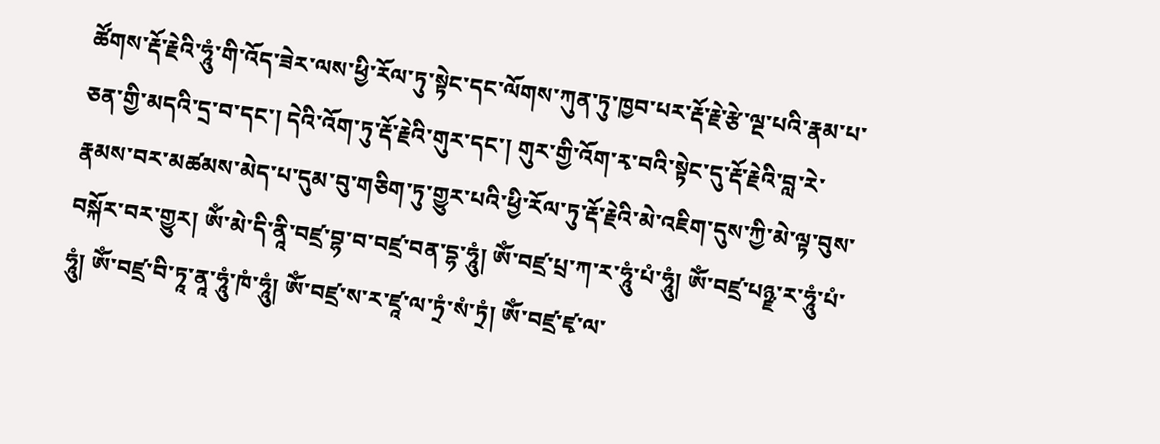ཚོགས་རྡོ་རྗེའི་ཧཱུཾ་གི་འོད་ཟེར་ལས་ཕྱི་རོལ་ཏུ་སྟེང་དང་ལོགས་ཀུན་ཏུ་ཁྱབ་པར་རྡོ་རྗེ་རྩེ་ལྔ་པའི་རྣམ་པ་ཅན་གྱི་མདའི་དྲ་བ་དང་། དེའི་འོག་ཏུ་རྡོ་རྗེའི་གུར་དང་། གུར་གྱི་འོག་རྭ་བའི་སྟེང་དུ་རྡོ་རྗེའི་བླ་རེ་རྣམས་བར་མཚམས་མེད་པ་དུམ་བུ་གཅིག་ཏུ་གྱུར་པའི་ཕྱི་རོལ་ཏུ་རྡོ་རྗེའི་མེ་འཇིག་དུས་ཀྱི་མེ་ལྟ་བུས་བསྐོར་བར་གྱུར། ཨོཾ་མེ་དི་ནཱི་བཛྲ་བྷ་བ་བཛྲ་བན་དྷ་ཧཱུཾ། ཨོཾ་བཛྲ་པྲ་ཀ་ར་ཧཱུཾ་པཾ་ཧཱུཾ། ཨོཾ་བཛྲ་པཉྫ་ར་ཧཱུཾ་པཾ་ཧཱུཾ། ཨོཾ་བཛྲ་བི་ཏཱ་ནཱ་ཧཱུཾ་ཁཾ་ཧཱུཾ། ཨོཾ་བཛྲ་ས་ར་ཛཱ་ལ་ཏྲཾ་སཾ་ཏྲཾ། ཨོཾ་བཛྲ་ཛྭ་ལ་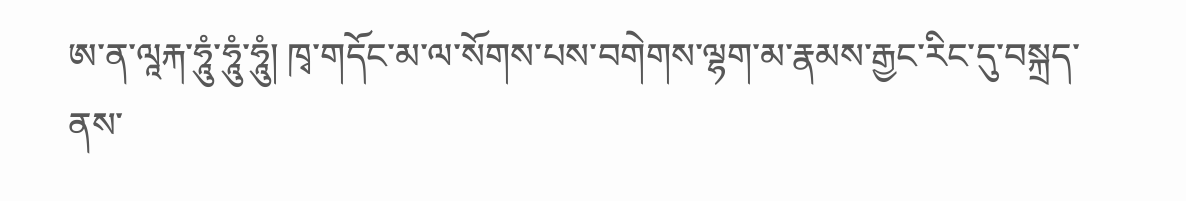ཨ་ན་ལཱརྐ་ཧཱུཾ་ཧཱུཾ་ཧཱུཾ། ཁྭ་གདོང་མ་ལ་སོགས་པས་བགེགས་ལྷག་མ་རྣམས་རྒྱང་རིང་དུ་བསྐྲད་ནས་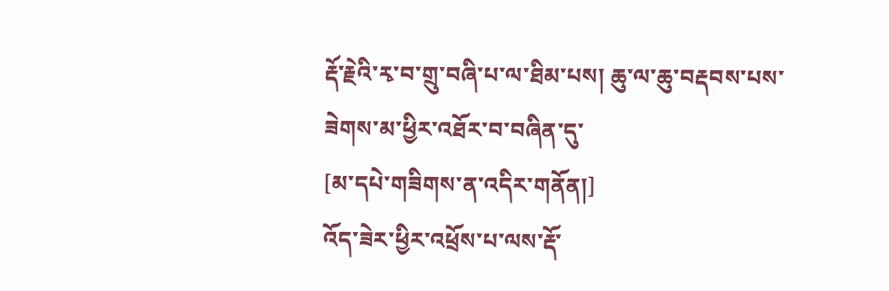རྡོ་རྗེའི་རྭ་བ་གྲུ་བཞི་པ་ལ་ཐིམ་པས། ཆུ་ལ་ཆུ་བརྡབས་པས་ཟེགས་མ་ཕྱིར་འཐོར་བ་བཞིན་དུ་
[མ་དཔེ་གཟིགས་ན་འདིར་གནོན།]
འོད་ཟེར་ཕྱིར་འཕྲོས་པ་ལས་རྡོ་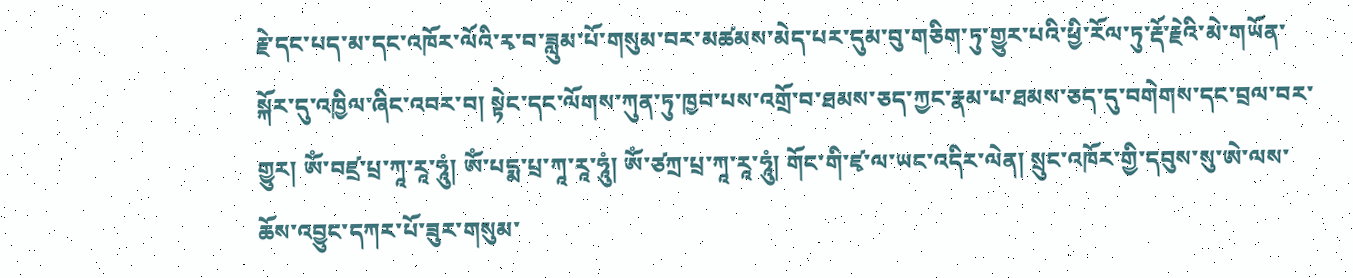རྗེ་དང་པད་མ་དང་འཁོར་ལོའི་རྭ་བ་ཟླུམ་པོ་གསུམ་བར་མཚམས་མེད་པར་དུམ་བུ་གཅིག་ཏུ་གྱུར་པའི་ཕྱི་རོལ་ཏུ་རྡོ་རྗེའི་མེ་གཡོན་སྐོར་དུ་འཁྱིལ་ཞིང་འབར་བ། སྟེང་དང་ལོགས་ཀུན་ཏུ་ཁྱབ་པས་འགྲོ་བ་ཐམས་ཅད་ཀྱང་རྣམ་པ་ཐམས་ཅད་དུ་བགེགས་དང་བྲལ་བར་གྱུར། ཨོཾ་བཛྲ་པྲ་ཀཱ་རཱ་ཧཱུཾ། ཨོཾ་པདྨ་པྲ་ཀཱ་རཱ་ཧཱུཾ། ཨོཾ་ཙཀྲ་པྲ་ཀཱ་རཱ་ཧཱུཾ། གོང་གི་ཛྭ་ལ་ཡང་འདིར་ལེན། སྲུང་འཁོར་གྱི་དབུས་སུ་ཨེ་ལས་ཆོས་འབྱུང་དཀར་པོ་ཟུར་གསུམ་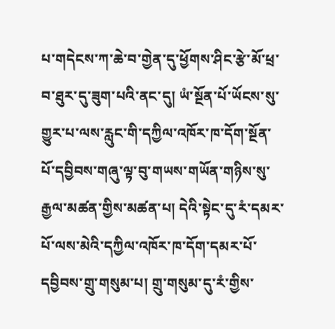པ་གདེངས་ཀ་ཆེ་བ་གྱེན་དུ་ཕྱོགས་ཤིང་རྩེ་མོ་ཕྲ་བ་ཐུར་དུ་ཟུག་པའི་ནང་དུ། ཡཾ་སྔོན་པོ་ཡོངས་སུ་གྱུར་པ་ལས་རླུང་གི་དཀྱིལ་འཁོར་ཁ་དོག་སྔོན་པོ་དབྱིབས་གཞུ་ལྟ་བུ་གཡས་གཡོན་གཉིས་སུ་རྒྱལ་མཚན་གྱིས་མཚན་པ། དེའི་སྟེང་དུ་རཾ་དམར་པོ་ལས་མེའི་དཀྱིལ་འཁོར་ཁ་དོག་དམར་པོ་དབྱིབས་གྲུ་གསུམ་པ། གྲུ་གསུམ་དུ་རཾ་གྱིས་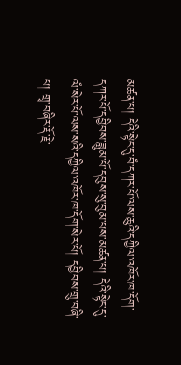མཚན་པ། དེའི་སྟེང་དུ་བཾ་དཀར་པོ་ལས་ཆུའི་དཀྱིལ་འཁོར་ཁ་དོག་དཀར་པོ་དབྱིབས་ཟླུམ་པོ་དབུས་སུ་བུམ་པས་མཚན་པ། དེའི་སྟེང་དུ་ལཾ་སེར་པོ་ལས་སའི་དཀྱིལ་འཁོར་ཁ་དོག་སེར་པོ། དབྱིབས་གྲུ་བཞི་པ། གྲྭ་བཞིར་རྡོ་རྗེ་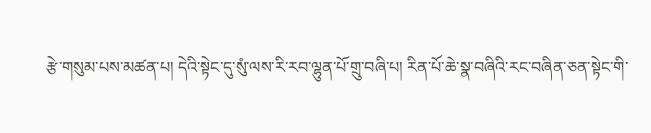རྩེ་གསུམ་པས་མཚན་པ། དེའི་སྟེང་དུ་སུཾ་ལས་རི་རབ་ལྷུན་པོ་གྲུ་བཞི་པ། རིན་པོ་ཆེ་སྣ་བཞིའི་རང་བཞིན་ཅན་སྟེང་གི་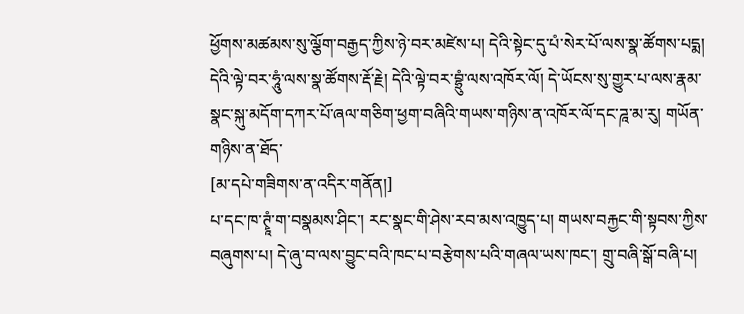ཕྱོགས་མཚམས་སུ་ལྕོག་བརྒྱད་ཀྱིས་ཉེ་བར་མཛེས་པ། དེའི་སྟེང་དུ་པཾ་སེར་པོ་ལས་སྣ་ཚོགས་པདྨ། དེའི་ལྟེ་བར་ཧཱུཾ་ལས་སྣ་ཚོགས་རྡོ་རྗེ། དེའི་ལྟེ་བར་བྷྲུཾ་ལས་འཁོར་ལོ། དེ་ཡོངས་སུ་གྱུར་པ་ལས་རྣམ་སྣང་སྐུ་མདོག་དཀར་པོ་ཞལ་གཅིག་ཕྱག་བཞིའི་གཡས་གཉིས་ན་འཁོར་ལོ་དང་ཌཱ་མ་རུ། གཡོན་གཉིས་ན་ཐོད་
[མ་དཔེ་གཟིགས་ན་འདིར་གནོན།]
པ་དང་ཁ་ཊྭཱཾ་ག་བསྣམས་ཤིང་། རང་སྣང་གི་ཤེས་རབ་མས་འཁྱུད་པ། གཡས་བརྐྱང་གི་སྟབས་ཀྱིས་བཞུགས་པ། དེ་ཞུ་བ་ལས་བྱུང་བའི་ཁང་པ་བརྩེགས་པའི་གཞལ་ཡས་ཁང་། གྲུ་བཞི་སྒོ་བཞི་པ།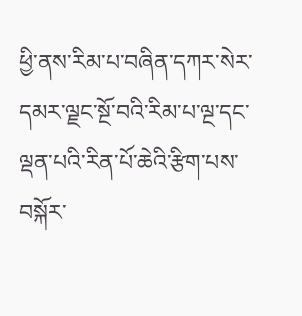ཕྱི་ནས་རིམ་པ་བཞིན་དཀར་སེར་དམར་ལྗང་སྔོ་བའི་རིམ་པ་ལྔ་དང་ལྡན་པའི་རིན་པོ་ཆེའི་རྩིག་པས་བསྐོར་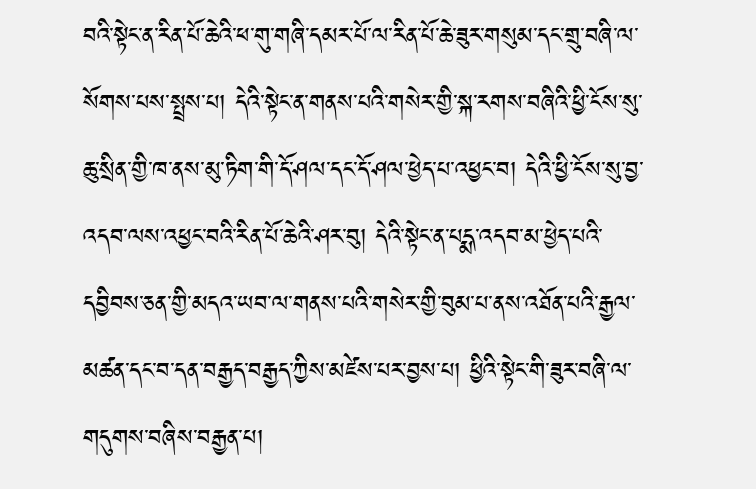བའི་སྟེང་ན་རིན་པོ་ཆེའི་ཕ་གུ་གཞི་དམར་པོ་ལ་རིན་པོ་ཆེ་ཟུར་གསུམ་དང་གྲུ་བཞི་ལ་སོགས་པས་སྤྲས་པ། དེའི་སྟེང་ན་གནས་པའི་གསེར་གྱི་སྐ་རགས་བཞིའི་ཕྱི་ངོས་སུ་ཆུ་སྲིན་གྱི་ཁ་ནས་མུ་ཏིག་གི་དོ་ཤལ་དང་དོ་ཤལ་ཕྱེད་པ་འཕྱང་བ། དེའི་ཕྱི་ངོས་སུ་བྱ་འདབ་ལས་འཕྱང་བའི་རིན་པོ་ཆེའི་ཤར་བུ། དེའི་སྟེང་ན་པདྨ་འདབ་མ་ཕྱེད་པའི་དབྱིབས་ཅན་གྱི་མདའ་ཡབ་ལ་གནས་པའི་གསེར་གྱི་བུམ་པ་ནས་འཐོན་པའི་རྒྱལ་མཚན་དང་བ་དན་བརྒྱད་བརྒྱད་ཀྱིས་མཛེས་པར་བྱས་པ། ཕྱིའི་སྟེང་གི་ཟུར་བཞི་ལ་གདུགས་བཞིས་བརྒྱན་པ།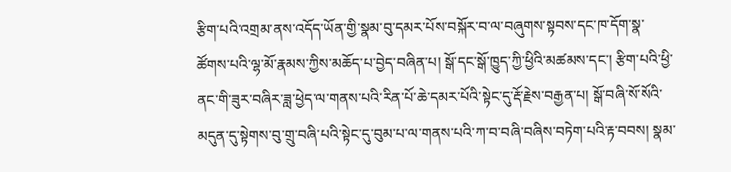རྩིག་པའི་འགྲམ་ནས་འདོད་ཡོན་གྱི་སྣམ་བུ་དམར་པོས་བསྐོར་བ་ལ་བཞུགས་སྟབས་དང་ཁ་དོག་སྣ་ཚོགས་པའི་ལྷ་མོ་རྣམས་ཀྱིས་མཆོད་པ་བྱེད་བཞིན་པ། སྒོ་དང་སྒོ་ཁྱུད་ཀྱི་ཕྱིའི་མཚམས་དང་། རྩིག་པའི་ཕྱི་ནང་གི་ཟུར་བཞིར་ཟླ་ཕྱེད་ལ་གནས་པའི་རིན་པོ་ཆེ་དམར་པོའི་སྟེང་དུ་རྡོ་རྗེས་བརྒྱན་པ། སྒོ་བཞི་སོ་སོའི་མདུན་དུ་སྟེགས་བུ་གྲུ་བཞི་པའི་སྟེང་དུ་བུམ་པ་ལ་གནས་པའི་ཀ་བ་བཞི་བཞིས་བཏེག་པའི་རྟ་བབས། སྣམ་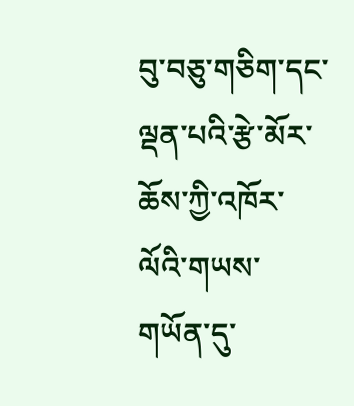བུ་བཅུ་གཅིག་དང་ལྡན་པའི་རྩེ་མོར་ཆོས་ཀྱི་འཁོར་ལོའི་གཡས་གཡོན་དུ་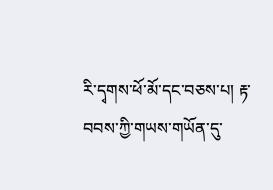རི་དྭགས་ཕོ་མོ་དང་བཅས་པ། རྟ་བབས་ཀྱི་གཡས་གཡོན་དུ་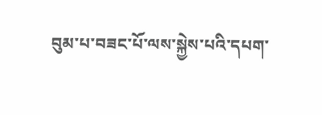བུམ་པ་བཟང་པོ་ལས་སྐྱེས་པའི་དཔག་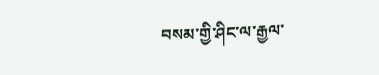བསམ་གྱི་ཤིང་ལ་རྒྱལ་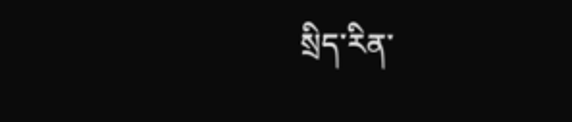སྲིད་རིན་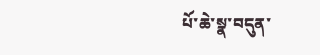པོ་ཆེ་སྣ་བདུན་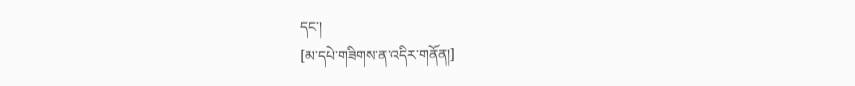དང་།
[མ་དཔེ་གཟིགས་ན་འདིར་གནོན།]